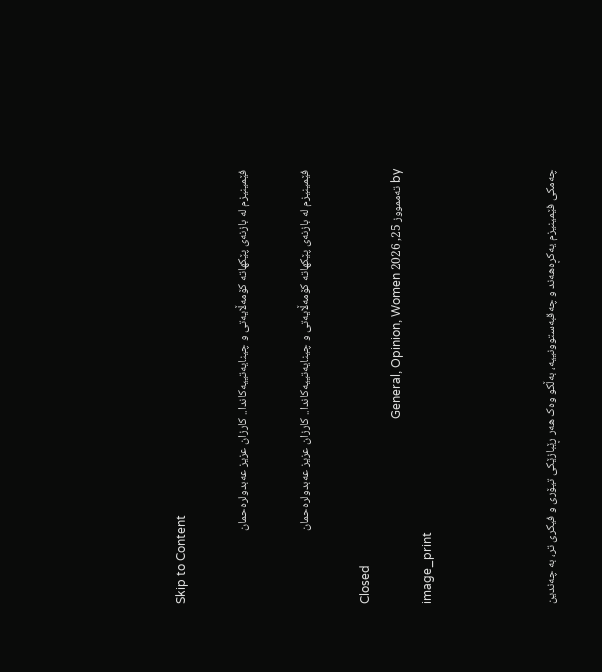Skip to Content

فێمینیزم لە بازنەی پێکهاتە کۆمەڵایەتی و چینایەتییەکاندا.. كارزان عزيز عەبدولرەحمان

فێمینیزم لە بازنەی پێکهاتە کۆمەڵایەتی و چینایەتییەکاندا.. كارزان عزيز عەبدولرەحمان

Closed
by تەممووز 25, 2026 General, Opinion, Women
image_print



چەمکی فێمینیزم یەکڕەهەند و چەقبەستوونییە، بەڵکو وەک هەر ڕێبازێکی تیۆری و فیکری تر، بە چەندین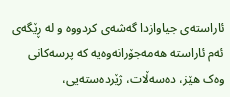ئاراستەی جیاوازدا گەشەی کردووە و لە ڕێگەی ئەم ئاراستە هەمەجۆرانەوەیە کە پرسەکانی وەک هێز، دەسەڵات، ژێردەستەیی،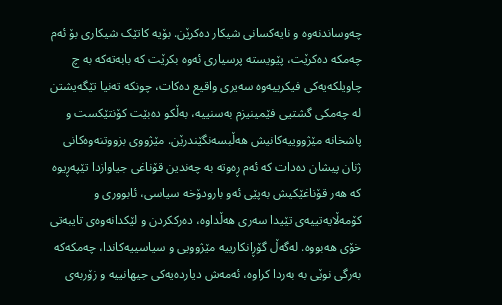چەوساندنەوە و نایەکسانی شیکار دەکرێن. بۆیە کاتێک شیکاری بۆ ئەم چەمکە دەکرێت، پێویستە پرسیاری ئەوە بکرێت کە بابەتەکە بە چ چاویلکەیەکی فیکرییەوە سەیری واقیع دەکات، چونکە تەنیا تێگەیشتن لە چەمکی گشتیی فێمینیزم بەسنییە، بەڵکو دەبێت کۆنتێکست و پاشخانە مێژووییەکانیش هەڵبسەنگێندرێن. مێژووی بزووتنەوەکانی ژنان پیشان دەدات کە ئەم ڕەوتە بە چەندین قۆناغی جیاوازدا تێپەڕیوە کە هەر قۆناغێکیش بەپێی ئەو بارودۆخە سیاسی، ئابووری و کۆمەڵایەتییەی تێیدا سەری هەڵداوە، دەرککردن و لێکدانەوەی تایبەتی خۆی هەبووە. لەگەڵ گۆڕانکارییە مێژوویی و سیاسییەکاندا، چەمکەکە بەرگی نوێی بە بەردا کراوە، ئەمەش دیاردەیەکی جیهانییە و زۆربەی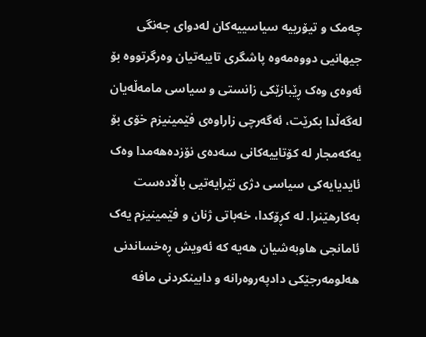چەمک و تیۆرییە سیاسییەکان لەدوای جەنگی جیهانیی دووەمەوە پاشگری تایبەتیان وەرگرتووە بۆ ئەوەی وەک ڕێبازێکی زانستی و سیاسی مامەڵەیان لەگەڵدا بکرێت، ئەگەرچی زاراوەی فێمینیزم خۆی بۆ یەکەمجار لە کۆتاییەکانی سەدەی نۆزدەهەمدا وەک ئایدیایەکی سیاسی دژی نێرایەتیی باڵادەست بەکارهێنرا. لە کڕۆکدا، خەباتی ژنان و فێمینیزم یەک ئامانجی هاوبەشیان هەیە کە ئەویش ڕەخساندنی هەلومەرجێکی دادپەروەرانە و دابینکردنی مافە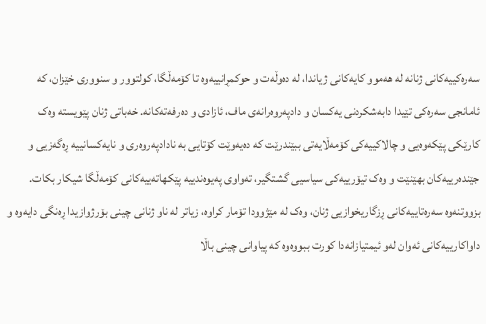سەرەکییەکانی ژنانە لە هەموو کایەکانی ژیاندا، لە دەوڵەت و حوکمڕانییەوە تا کۆمەڵگا، کولتوور و سنووری خێزان، کە ئامانجی سەرەکی تێیدا دابەشکردنی یەکسان و دادپەروەرانەی ماف، ئازادی و دەرفەتەکانە. خەباتی ژنان پێویستە وەک کارێکی پێکەوەیی و چالاکییەکی کۆمەڵایەتی ببێندرێت کە دەیەوێت کۆتایی بە نادادپەروەری و نایەکسانییە ڕەگەزیی و جێندەرییەکان بهێنێت و وەک تیۆرییەکی سیاسیی گشتگیر، تەواوی پەیوەندییە پێکهاتەییەکانی کۆمەڵگا شیکار بکات.
بزووتنەوە سەرەتاییەکانی ڕزگاریخوازیی ژنان، وەک لە مێژوودا تۆمار کراوە، زیاتر لە ناو ژنانی چینی بۆرژوازیدا ڕەنگی دایەوە و داواکارییەکانی ئەوان لەو ئیمتیازانەدا کورت ببووەوە کە پیاوانی چینی باڵا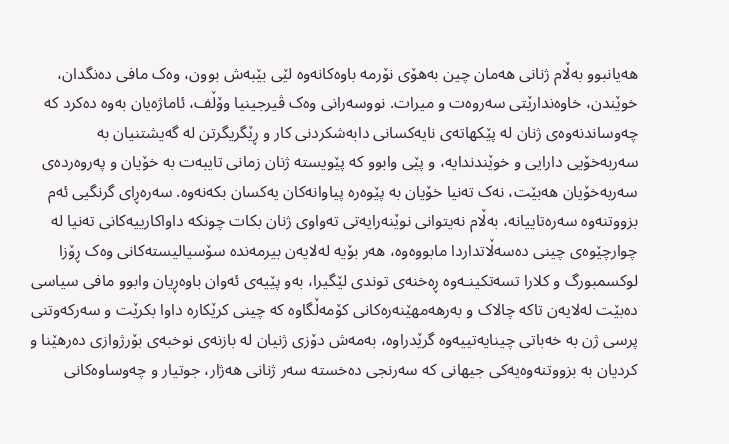هەیانبوو بەڵام ژنانی هەمان چین بەهۆی نۆرمە باوەکانەوە لێی بێبەش بوون، وەک مافی دەنگدان، خوێندن، خاوەندارێتی سەروەت و میرات. نووسەرانی وەک ڤیرجینیا وۆڵف، ئاماژەیان بەوە دەکرد کە چەوساندنەوەی ژنان لە پێکهاتەی نایەکسانی دابەشکردنی کار و ڕێگریگرتن لە گەیشتنیان بە سەربەخۆیی دارایی و خوێندندایە، و پێی وابوو کە پێویستە ژنان زمانی تایبەت بە خۆیان و پەروەردەی سەربەخۆیان هەبێت، نەک تەنیا خۆیان بە پێوەرە پیاوانەکان یەکسان بکەنەوە. سەرەڕای گرنگیی ئەم بزووتنەوە سەرەتاییانە، بەڵام نەیتوانی نوێنەرایەتی تەواوی ژنان بکات چونکە داواکارییەکانی تەنیا لە چوارچێوەی چینی دەسەڵاتداردا مابووەوە، هەر بۆیە لەلایەن بیرمەندە سۆسیالیستەکانی وەک ڕۆزا لوکسمبورگ و کلارا تسەتکینـەوە ڕەخنەی توندی لێگیرا، بەو پێیەی ئەوان باوەڕیان وابوو مافی سیاسی دەبێت لەلایەن تاکە چالاک و بەرهەمهێنەرەکانی کۆمەڵگاوە کە چینی کرێکارە داوا بکرێت و سەرکەوتنی پرسی ژن بە خەباتی چینایەتییەوە گرێدراوە، بەمەش دۆزی ژنیان لە بازنەی نوخبەی بۆرژوازی دەرهێنا و کردیان بە بزووتنەوەیەکی جیهانی کە سەرنجی دەخستە سەر ژنانی هەژار، جوتیار و چەوساوەکانی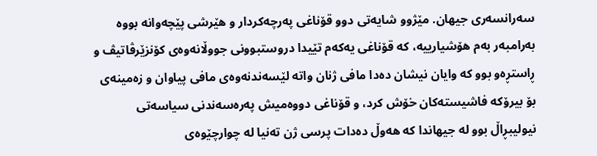سەرانسەری جیهان. مێژوو شایەتی دوو قۆناغی پەرچەکردار و هێرشی پێچەوانە بووە بەرامبەر بەم هۆشیارییە، کە قۆناغی یەکەم تێیدا دروستبوونی جووڵانەوەی کۆنزێرڤاتیڤ و ڕاستڕەو بوو کە وایان نیشان دەدا مافی ژنان واتە لێسەندنەوەی مافی پیاوان و زەمینەی بۆ بیرۆکە فاشیستەکان خۆش کرد، و قۆناغی دووەمیش پەرەسەندنی سیاسەتی نیولیبڕاڵ بوو لە جیهاندا کە هەوڵ دەدات پرسی ژن تەنیا لە چوارچێوەی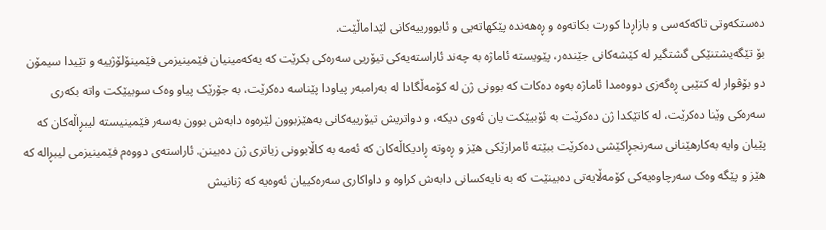دەستکەوتی تاکەکەسی و بازاڕدا کورت بکاتەوە و ڕەهەندە پێکهاتەیی و ئابوورییەکانی لێداماڵێت.
بۆ تێگەیشتنێکی گشتگیر لە کێشەکانی جێندەر، پێویستە ئاماژە بە چەند ئاراستەیەکی تیۆریی سەرەکی بکرێت کە یەکەمینیان فێمینیزمی فێمینۆلۆژییە و تێیدا سیمۆن دو بۆڤوار لە کتێبی ڕەگەزی دووەمدا ئاماژە بەوە دەکات کە بوونی ژن لە کۆمەڵگادا لە بەرامبەر پیاودا پێناسە دەکرێت، بە جۆرێک پیاو وەک سوبیێکت واتە بکەری سەرەکی وێنا دەکرێت، لە کاتێکدا ژن دەکرێت بە ئۆبیێکت یان ئەوی دیکە، و دواتریش تیۆرییەکانی بەهێزبوون لێرەوە دابەش بوون بەسەر فێمینیستە لیبڕاڵەکان کە پێیان وایە بەکارهێنانی سەرنجڕاکێشی دەکرێت ببێتە ئامرازێکی هێز و ڕەوتە ڕادیکاڵەکان کە ئەمە بە کاڵابوونی زیاتری ژن دەبینن. ئاراستەی دووەم فێمینیزمی لیبڕالە کە هێز و پێگە وەک سەرچاوەیەکی کۆمەڵایەتی دەبینێت کە بە نایەکسانی دابەش کراوە و داواکاری سەرەکییان ئەوەیە کە ژنانیش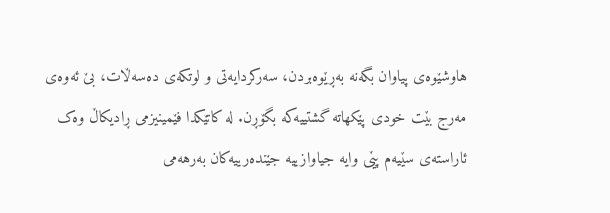هاوشێوەی پیاوان بگەنە بەڕێوەبردن، سەرکردایەتی و لوتکەی دەسەڵات، بێ ئەوەی مەرج بێت خودی پێکهاتە گشتییەکە بگۆڕن. لە کاتێکدا فێمینیزمی ڕادیکاڵ وەک ئاراستەی سێیەم پێی وایە جیاوازییە جێندەرییەکان بەرهەمی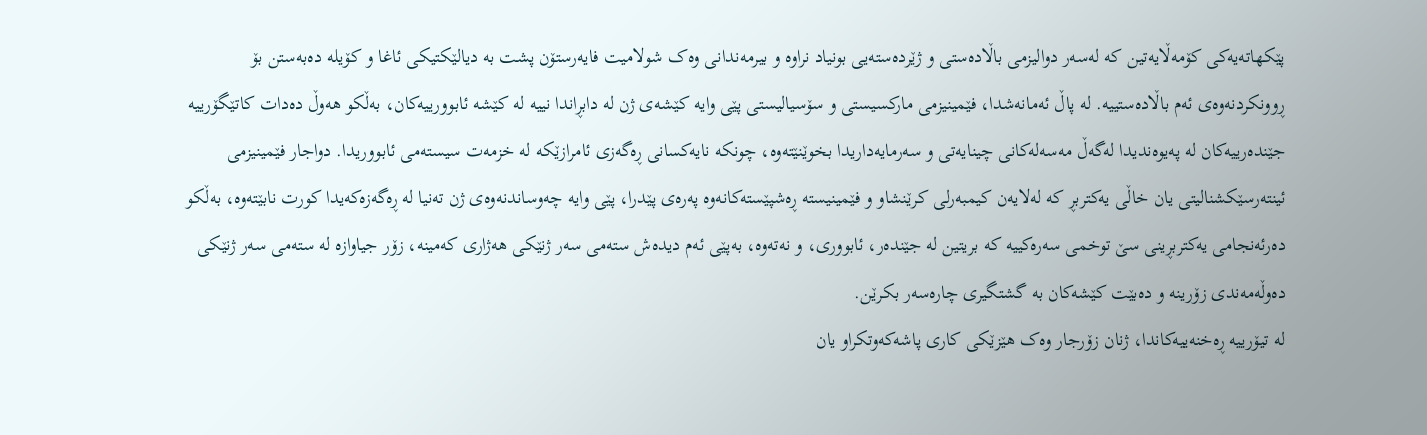پێکهاتەیەکی کۆمەڵایەتین کە لەسەر دوالیزمی باڵادەستی و ژێردەستەیی بونیاد نراوە و بیرمەندانی وەک شولامیت فایەرستۆن پشت بە دیالێکتیکی ئاغا و کۆیلە دەبەستن بۆ ڕوونکردنەوەی ئەم باڵادەستییە. لە پاڵ ئەمانەشدا، فێمینیزمی مارکسیستی و سۆسیالیستی پێی وایە کێشەی ژن لە دابڕاندا نییە لە کێشە ئابوورییەکان، بەڵکو هەوڵ دەدات کاتێگۆرییە جێندەرییەکان لە پەیوەندیدا لەگەڵ مەسەلەکانی چینایەتی و سەرمایەداریدا بخوێنێتەوە، چونکە نایەکسانی ڕەگەزی ئامرازێکە لە خزمەت سیستەمی ئابووریدا. دواجار فێمینیزمی ئینتەرسێکشنالیتی یان خاڵی یەکتربڕ کە لەلایەن کیمبەرلی کرێنشاو و فێمینیستە ڕەشپێستەکانەوە پەرەی پێدرا، پێی وایە چەوساندنەوەی ژن تەنیا لە ڕەگەزەکەیدا کورت نابێتەوە، بەڵکو دەرئەنجامی یەکتربڕینی سێ توخمی سەرەکییە کە بریتین لە جێندەر، ئابووری، و نەتەوە، بەپێی ئەم دیدەش ستەمی سەر ژنێکی هەژاری کەمینە، زۆر جیاوازە لە ستەمی سەر ژنێکی دەوڵەمەندی زۆرینە و دەبێت کێشەکان بە گشتگیری چارەسەر بکرێن.
لە تیۆرییە ڕەخنەییەکاندا، ژنان زۆرجار وەک هێزێکی کاری پاشەکەوتکراو یان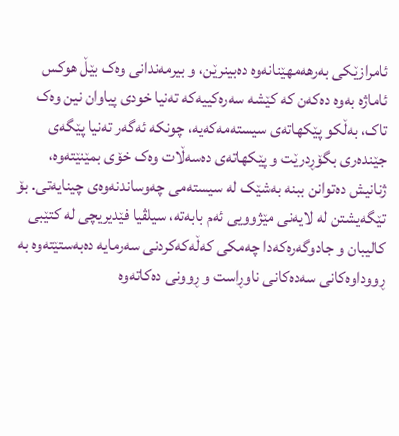ئامرازێکی بەرهەمهێنانەوە دەبینرێن، و بیرمەندانی وەک بێڵ هوکس ئاماژە بەوە دەکەن کە کێشە سەرەکییەکە تەنیا خودی پیاوان نین وەک تاک، بەڵکو پێکهاتەی سیستەمەکەیە، چونکە ئەگەر تەنیا پێگەی جێندەری بگۆڕدرێت و پێکهاتەی دەسەڵات وەک خۆی بمێنێتەوە، ژنانیش دەتوانن ببنە بەشێک لە سیستەمی چەوساندنەوەی چینایەتی. بۆ تێگەیشتن لە لایەنی مێژوویی ئەم بابەتە، سیلڤیا فێدیریچی لە کتێبی کالیبان و جادوگەرەکەدا چەمکی کەڵەکەکردنی سەرمایە دەبەستێتەوە بە ڕووداوەکانی سەدەکانی ناوڕاست و ڕوونی دەکاتەوە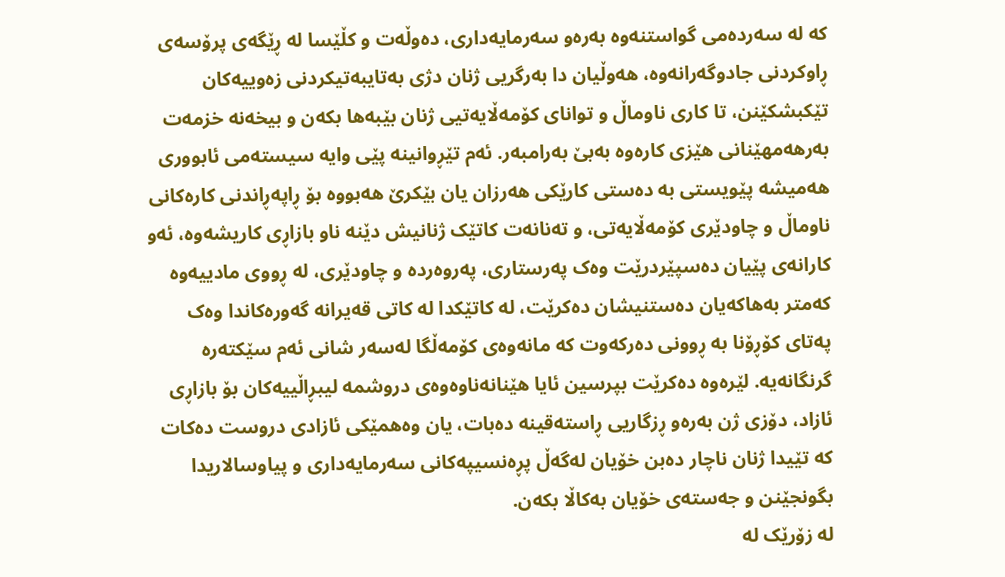کە لە سەردەمی گواستنەوە بەرەو سەرمایەداری، دەوڵەت و کڵێسا لە ڕێگەی پرۆسەی ڕاوکردنی جادوگەرانەوە، هەوڵیان دا بەرگریی ژنان دژی بەتایبەتیکردنی زەوییەکان تێکبشکێنن، تا کاری ناوماڵ و توانای کۆمەڵایەتیی ژنان بێبەها بکەن و بیخەنە خزمەت بەرهەمهێنانی هێزی کارەوە بەبێ بەرامبەر. ئەم تێڕوانینە پێی وایە سیستەمی ئابووری هەمیشە پێویستی بە دەستی کارێکی هەرزان یان بێکرێ هەبووە بۆ ڕاپەڕاندنی کارەکانی ناوماڵ و چاودێری کۆمەڵایەتی، و تەنانەت کاتێک ژنانیش دێنە ناو بازاڕی کاریشەوە، ئەو کارانەی پێیان دەسپێردرێت وەک پەرستاری، پەروەردە و چاودێری، لە ڕووی مادییەوە کەمتر بەهاکەیان دەستنیشان دەکرێت، لە کاتێکدا لە کاتی قەیرانە گەورەکاندا وەک پەتای کۆڕۆنا بە ڕوونی دەرکەوت کە مانەوەی کۆمەڵگا لەسەر شانی ئەم سێکتەرە گرنگانەیە. لێرەوە دەکرێت بپرسین ئایا هێنانەناوەوەی دروشمە لیبڕاڵییەکان بۆ بازاڕی ئازاد، دۆزی ژن بەرەو ڕزگاریی ڕاستەقینە دەبات، یان وەهمێکی ئازادی دروست دەکات کە تێیدا ژنان ناچار دەبن خۆیان لەگەڵ پڕەنسیپەکانی سەرمایەداری و پیاوسالاریدا بگونجێنن و جەستەی خۆیان بەکاڵا بکەن.
لە زۆرێک لە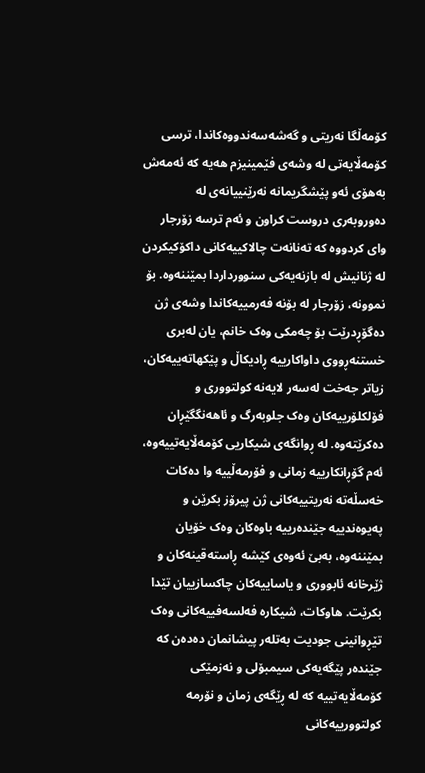کۆمەڵگا نەریتی و گەشەسەندووەکاندا، ترسی کۆمەڵایەتی لە وشەی فێمینیزم هەیە کە ئەمەش بەهۆی ئەو پێشگریمانە نەرێنییانەی لە دەوروبەری دروست کراون و ئەم ترسە زۆرجار وای کردووە کە تەنانەت چالاکییەکانی داکۆکیکردن لە ژنانیش لە بازنەیەکی سنوورداردا بمێننەوە. بۆ نموونە، زۆرجار لە بۆنە فەرمییەکاندا وشەی ژن دەگۆڕدرێت بۆ چەمکی وەک خانم، یان لەبری خستنەڕووی داواکارییە ڕادیکاڵ و پێکهاتەییەکان، زیاتر جەخت لەسەر لایەنە کولتووری و فۆلکلۆرییەکان وەک جلوبەرگ و ئاهەنگگێڕان دەکرێتەوە. لە ڕوانگەی شیکاریی کۆمەڵایەتییەوە، ئەم گۆڕانکارییە زمانی و فۆرمەڵییە وا دەکات خەسڵەتە نەریتییەکانی ژن پیرۆز بکرێن و پەیوەندییە جێندەرییە باوەکان وەک خۆیان بمێننەوە، بەبێ ئەوەی کێشە ڕاستەقینەکان و ژێرخانە ئابووری و یاساییەکان چاکسازییان تێدا بکرێت. هاوکات، شیکارە فەلسەفییەکانی وەک تێڕوانینی جودیت بەتلەر پیشانمان دەدەن کە جێندەر پێگەیەکی سیمبۆلی و نەزمێکی کۆمەڵایەتییە کە لە ڕێگەی زمان و نۆرمە کولتوورییەکانی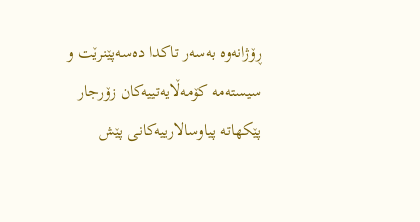ڕۆژانەوە بەسەر تاکدا دەسەپێنرێت و سیستەمە کۆمەڵایەتییەکان زۆرجار پێکهاتە پیاوسالارییەکانی پێش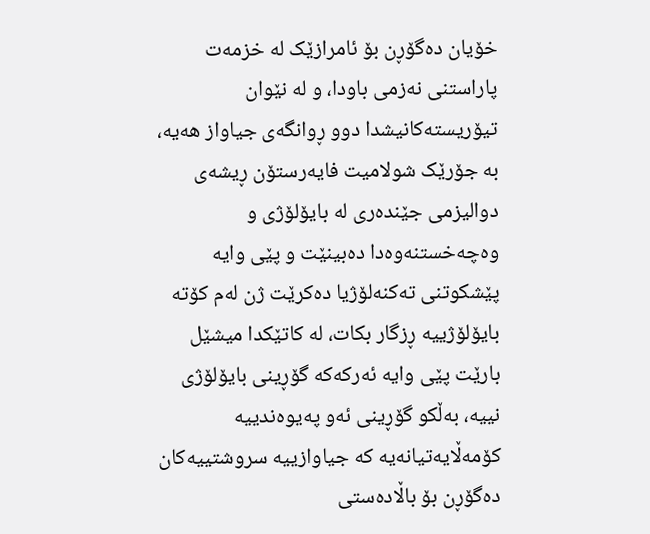خۆیان دەگۆڕن بۆ ئامرازێک لە خزمەت پاراستنی نەزمی باودا، و لە نێوان تیۆریستەکانیشدا دوو ڕوانگەی جیاواز هەیە، بە جۆرێک شولامیت فایەرستۆن ڕیشەی دوالیزمی جێندەری لە بایۆلۆژی و وەچەخستنەوەدا دەبینێت و پێی وایە پێشکوتنی تەکنەلۆژیا دەکرێت ژن لەم کۆتە بایۆلۆژییە ڕزگار بکات، لە کاتێکدا میشێل بارێت پێی وایە ئەرکەکە گۆڕینی بایۆلۆژی نییە، بەڵکو گۆڕینی ئەو پەیوەندییە کۆمەڵایەتیانەیە کە جیاوازییە سروشتییەکان دەگۆڕن بۆ باڵادەستی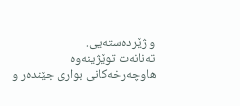و ژێردەستەیی.
تەنانەت توێژینەوە هاوچەرخەکانی بواری جێندەر و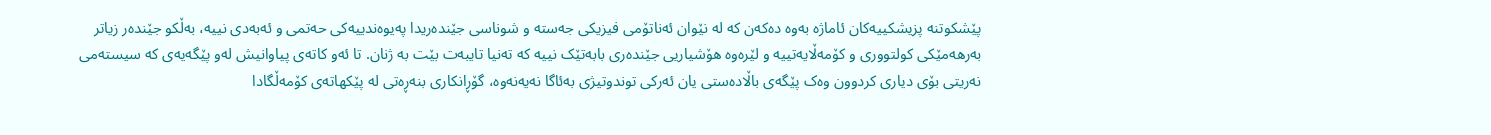پێشکوتنە پزیشکییەکان ئاماژە بەوە دەکەن کە لە نێوان ئەناتۆمی فیزیکی جەستە و شوناسی جێندەریدا پەیوەندییەکی حەتمی و ئەبەدی نییە، بەڵکو جێندەر زیاتر بەرهەمێکی کولتووری و کۆمەڵایەتییە و لێرەوە هۆشیاریی جێندەری بابەتێک نییە کە تەنیا تایبەت بێت بە ژنان. تا ئەو کاتەی پیاوانیش لەو پێگەیەی کە سیستەمی نەریتی بۆی دیاری کردوون وەک پێگەی باڵادەستی یان ئەرکی توندوتیژی بەئاگا نەیەنەوە، گۆڕانکاری بنەڕەتی لە پێکهاتەی کۆمەڵگادا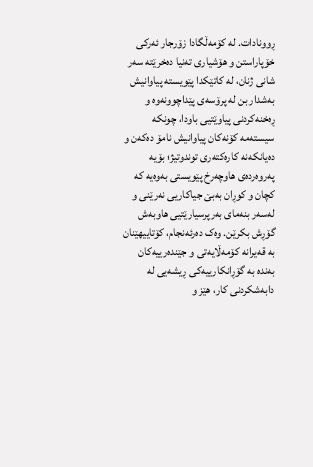ڕوونادات. لە کۆمەڵگادا زۆرجار ئەرکی خۆپاراستن و هۆشیاری تەنیا دەخرێتە سەر شانی ژنان، لە کاتێکدا پێویستە پیاوانیش بەشدار بن لە پرۆسەی پێداچوونەوە و ڕەخنەکردنی پیاوێتیی باودا، چونکە سیستەمە کۆنەکان پیاوانیش نامۆ دەکەن و دەیانکەنە کارەکتەری توندوتیژ؛ بۆیە پەروەردەی هاوچەرخ پێویستی بەوەیە کە کچان و کوڕان بەبێ جیاکاریی نەرێنی و لەسەر بنەمای بەرپرسیارێتیی هاوبەش گۆڕش بکرێن. وەک دەرئەنجام، کۆتاییهێنان بە قەیرانە کۆمەڵایەتی و جێندەرییەکان بەندە بە گۆڕانکارییەکی ڕیشەیی لە دابەشکردنی کار، هێز و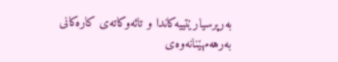بەرپرسیارێتییەکاندا و تائەوکاتەی کارەکانی بەرهەمهێنانەوەی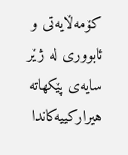کۆمەڵایەتی و ئابووری لە ژێر سایەی پێکهاتە هیرارکییەکاندا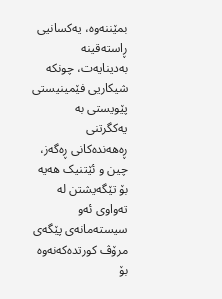بمێننەوە، یەکسانیی ڕاستەقینە بەدینایەت، چونکە شیکاریی فێمینیستی پێویستی بە یەکگرتنی ڕەهەندەکانی ڕەگەز، چین و ئێتنیک هەیە بۆ تێگەیشتن لە تەواوی ئەو سیستەمانەی پێگەی مرۆڤ کورتدەکەنەوە بۆ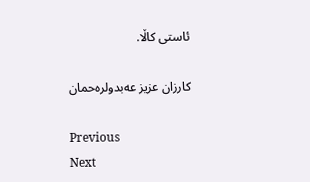ئاستی کاڵا.

كارزان عزيز عەبدولرەحمان

Previous
Next